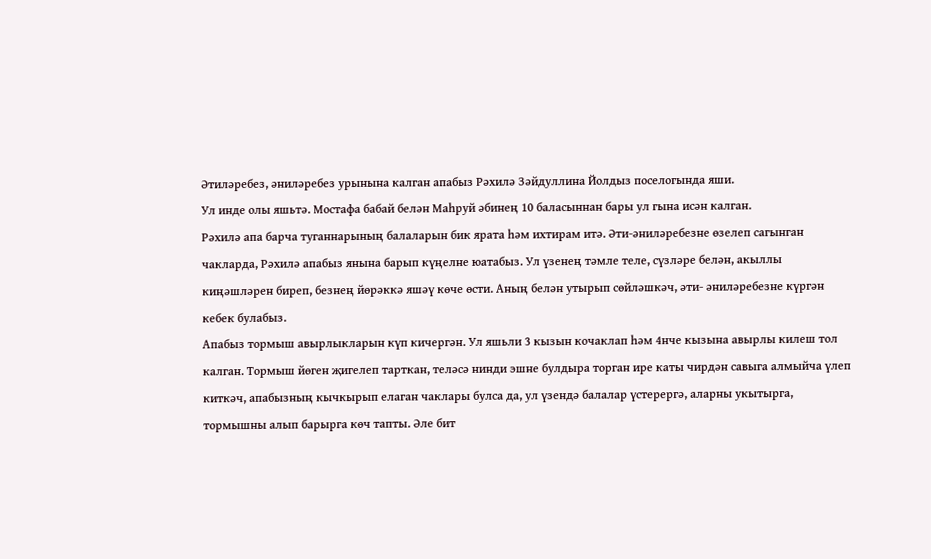Әтиләребез, әниләребез урынына калган апабыз Рәхилә Зәйдуллина Йолдыз поселогында яши.
Ул инде олы яшьтә. Мостафа бабай белән Маһруй әбинең 10 баласыннан бары ул гына исән калган.
Рәхилә апа барча туганнарының балаларын бик ярата һәм ихтирам итә. Әти-әниләребезне өзелеп сагынган чакларда, Рәхилә апабыз янына барып күңелне юатабыз. Ул үзенең тәмле теле, сүзләре белән, акыллы киңәшләрен биреп, безнең йөрәккә яшәү көче өсти. Аның белән утырып сөйләшкәч, әти- әниләребезне күргән кебек булабыз.
Апабыз тормыш авырлыкларын күп кичергән. Ул яшьли 3 кызын кочаклап һәм 4нче кызына авырлы килеш тол калган. Тормыш йөген җигелеп тарткан, теләсә нинди эшне булдыра торган ире каты чирдән савыга алмыйча үлеп киткәч, апабызның кычкырып елаган чаклары булса да, ул үзендә балалар үстерергә, аларны укытырга, тормышны алып барырга көч тапты. Әле бит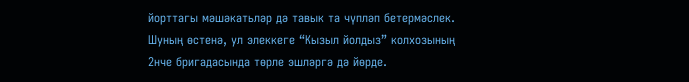йорттагы мәшәкатьләр дә тавык та чүпләп бетермәслек. Шуның өстенә, ул элеккеге “Кызыл йолдыз” колхозының 2нче бригадасында төрле эшләргә дә йөрде.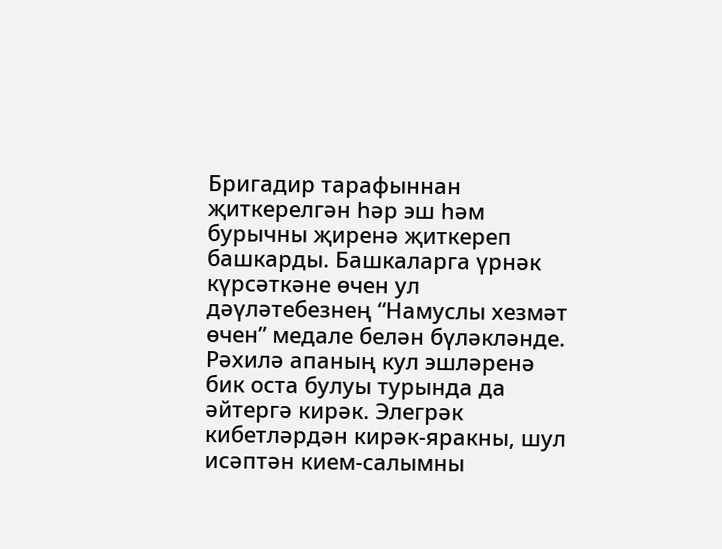Бригадир тарафыннан җиткерелгән һәр эш һәм бурычны җиренә җиткереп башкарды. Башкаларга үрнәк күрсәткәне өчен ул дәүләтебезнең “Намуслы хезмәт өчен” медале белән бүләкләнде.
Рәхилә апаның кул эшләренә бик оста булуы турында да әйтергә кирәк. Элегрәк кибетләрдән кирәк-яракны, шул исәптән кием-салымны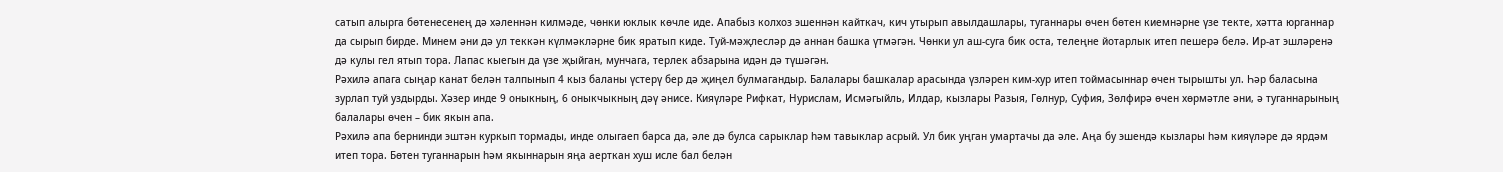сатып алырга бөтенесенең дә хәленнән килмәде, чөнки юклык көчле иде. Апабыз колхоз эшеннән кайткач, кич утырып авылдашлары, туганнары өчен бөтен киемнәрне үзе текте, хәтта юрганнар да сырып бирде. Минем әни дә ул теккән күлмәкләрне бик яратып киде. Туй-мәҗлесләр дә аннан башка үтмәгән. Чөнки ул аш-суга бик оста, телеңне йотарлык итеп пешерә белә. Ир-ат эшләренә дә кулы гел ятып тора. Лапас кыегын да үзе җыйган, мунчага, терлек абзарына идән дә түшәгән.
Рәхилә апага сыңар канат белән талпынып 4 кыз баланы үстерү бер дә җиңел булмагандыр. Балалары башкалар арасында үзләрен ким-хур итеп тоймасыннар өчен тырышты ул. Һәр баласына зурлап туй уздырды. Хәзер инде 9 оныкның, 6 оныкчыкның дәү әнисе. Кияүләре Рифкат, Нурислам, Исмәгыйль, Илдар, кызлары Разыя, Гөлнур, Суфия, Зөлфирә өчен хөрмәтле әни, ә туганнарының балалары өчен – бик якын апа.
Рәхилә апа бернинди эштән куркып тормады, инде олыгаеп барса да, әле дә булса сарыклар һәм тавыклар асрый. Ул бик уңган умартачы да әле. Аңа бу эшендә кызлары һәм кияүләре дә ярдәм итеп тора. Бөтен туганнарын һәм якыннарын яңа аерткан хуш исле бал белән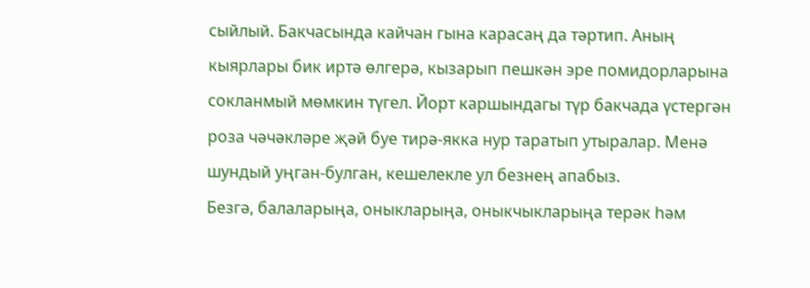сыйлый. Бакчасында кайчан гына карасаң да тәртип. Аның кыярлары бик иртә өлгерә, кызарып пешкән эре помидорларына сокланмый мөмкин түгел. Йорт каршындагы түр бакчада үстергән роза чәчәкләре җәй буе тирә-якка нур таратып утыралар. Менә шундый уңган-булган, кешелекле ул безнең апабыз.
Безгә, балаларыңа, оныкларыңа, оныкчыкларыңа терәк һәм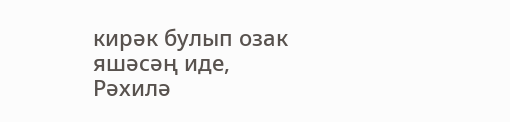кирәк булып озак яшәсәң иде, Рәхилә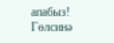апабыз!
Гөлсинә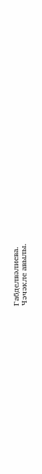Габделвәлиева.
Чәчәкле авылы.